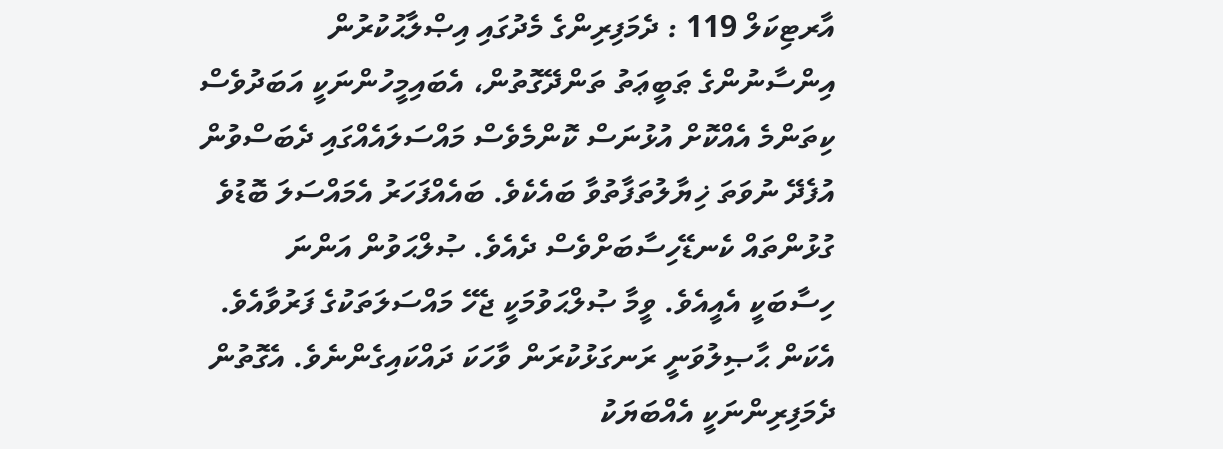އާރޓިކަލް 119 : ދެމަފިރިންގެ މެދުގައި އިޞްލާޙުކުރުން
އިންސާނުންގެ ޠަބީޢަތު ތަންދޭގޮތުން، އެބައިމީހުންނަކީ އަބަދުވެސް ކިތަންމެ އެއްކޮށް އުޅުނަސް ކޮންމެވެސް މައްސަލައެއްގައި ދެބަސްވުން އުފެދޭ ނުވަތަ ޚިޔާލުތަފާތުވާ ބައެކެވެ. ބައެއްފަހަރު އެމައްސަލަ ބޮޑުވެ ގުޅުންތައް ކެނޑޭހިސާބަށްވެސް ދެއެވެ. ޞުލްޙަވުން އަންނަ ހިސާބަކީ އެއީއެވެ. ވީމާ ޞުލްޙަވުމަކީ ޖެހޭ މައްސަލަތަކުގެ ފަރުވާއެވެ. އެކަން ޙާޞިލުވަނީ ރަނގަޅުކުރަން ވާހަކަ ދައްކައިގެންނެވެ. އެގޮތުން ދެމަފިރިންނަކީ އެއްބަޔަކު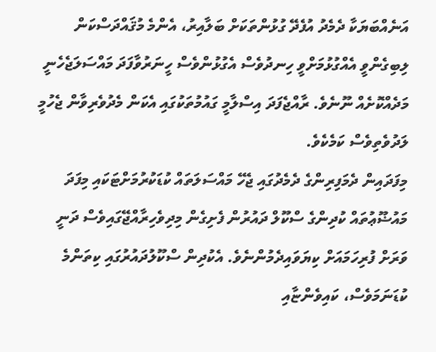އަނެއްބަޔަކާ ދެމެދު އުފެދޭ ގުޅުންތަކަށް ބަލާއިރު، އެންމެ މުޤައްދަސްކަން ލިބިގެންވީ އެއްގުޅުމަށްވީ ހިނދުވެސް އެގުޅުންވެސް ހީނަރުވާފަދަ މައްސަލަޖެހެނީ މަދެއްކޮށެއް ނޫނެވެ. ރާއްޖެފަދަ އިސްލާމީ ގައުމުތަކުގައި އެކަން މެދުވެރިވާން ޖެހުމީ ލަދުވެތިވެސް ކަމެކެވެ.
މިފަދައިން ދެމަފިރިންގެ ދެމެދުގައި ޖެހޭ މައްސަލަތައް ކުޑަކުރުމަށްޓަކައި މިފަދަ މައުޟޫޢުތައް ކުދިންގެ ސްކޫލް ދައުރުން ފެށިގެން މިދިވެހިރާއްޖޭގައިވެސް ދަނީ ވަރަށް ފުރިހަމައަށް ކިޔަވައިދެމުންނެވެ. އެކުދިން ސްކޫލުދައުރުގައި ކިތަންމެ ކުޑަނަމަވެސް، ކައިވެންޏާއި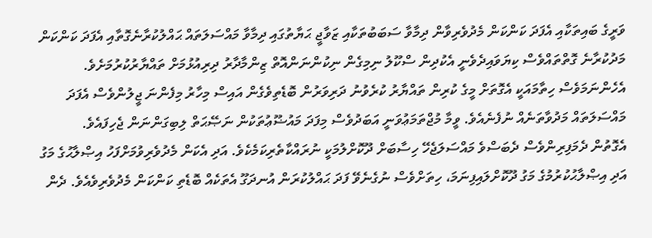ވަރީގެ ބައިތަކާއި އެފަދަ ކަންކަން މެދުވެރިވާން ދިމާވާ ސަބަބުތަކާއި ޒަވާޖީ ޙަޔާތުގައި ދިމާވާ މައްސަލަތައް ޙައްލުކުރާނެގޮތާއި އެފަދަ ކަންކަން މަދުކުރާނެ ގޮތްތައްވެސް ކިޔަވައިދެވެނީ އެކުދިން ސްކޫލު ނިމިގެން ނިކުންނަންއޮތް ޒިންމާދާރު ދިރިއުޅުމަށް ތައްޔާރުކުރުމަށެވެ. އެހެންނަމަވެސް ހިތާމައަކީ އެގޮތަށް މީގެ ކުރިން ތައްޔާރު ކުރެވުނު ދަރިވަރުން ބޮޑެތިވެގެން އައިސް މިހާރު މިފެންނަ ޖީލުންވެސް އެފަދަ މައްސަލަތައް މަދުވާތަނެއް ނުފެނެއެވެ. ވީމާ މުޖްތަމަޢުވަނީ އަބަދުވެސް މިފަދަ މައުޟޫޢުތަކުން ނަޞޭޙަތް ލިބިގަންނަން ޖެހިފައެވެ.
އެގޮތުން ދެމަފިރިންވެސް ދެބަސްވެ މައްސަލަޖެހޭ ހިސާބަށް ދޫކޮށްލުމަކީ ނުރައްކާތެރިކަމެކެވެ. އަދި އެކަން މެދުވެރިވުމަށްފަހު އިޞްލާޙުގެ މަގު އަދި އިޞްލާޙުކުރުމުގެ މަގު ދޫކޮށްލައިފިނަމަ، ހިތަށްވެސް ނުގެނެވޭ ފަދަ ޙައްލުކުރަން އުނދަގޫ އެތަކެއް ބޮޑެތި ކަންކަން މެދުވެރިވެއެވެ. ދެން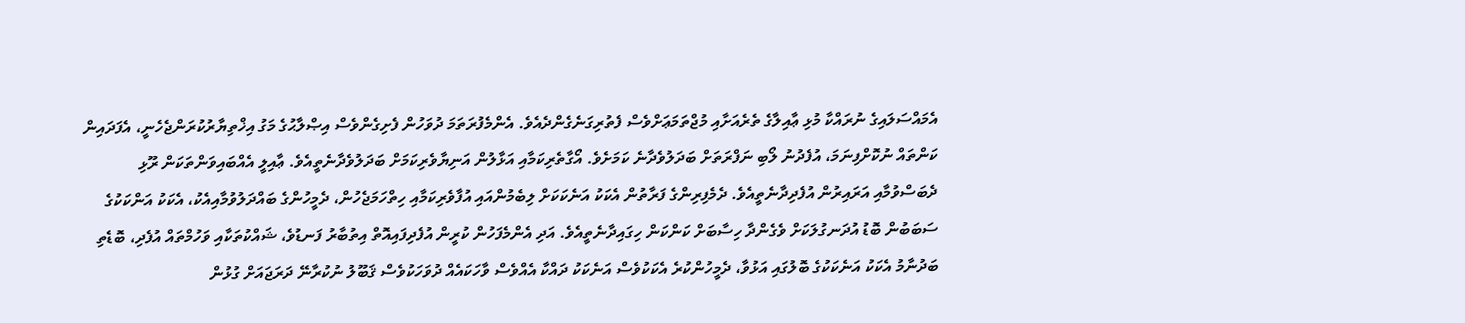އެމައްސަލައިގެ ނުރައްކާ މުޅި ޢާއިލާގެ ތެރެއަށާއި މުޖްތަމަޢަށްވެސް ފެތުރިގަނެގެންދެއެވެ. އެންމެފުރަތަމަ ދުވަހުން ފެށިގެންވެސް އިޞްލާޙުގެ މަގު އިޚްތިޔާރުކުރަންޖެހެނީ، އެފަދައިން ކަންތައް ނުކޮށްފިނަމަ، އުފެދުނު ލޯބި ނަފްރަތަށް ބަދަލުވެދާނެ ކަމަށެވެ. އޯގާތެރިކަމާއި އަޅާލުން އަނިޔާވެރިކަމަށް ބަދަލުވެދާނެތީއެވެ. ޢާއިލީ އެއްބައިވަންތަކަން ރޫޅި ދެބަސްވުމާއި އަރައިރުން އުފެދިދާނެތީއެވެ. ދެމެފިރިންގެ ފަރާތުން އެކަކު އަނެކަކަށް ލިބެމުންއައި އުފާވެރިކަމާއި ހިތްހަމަޖެހުން، ދެމީހުންގެ ބައްދަލުވުމާއިއެކު، އެކަކު އަންކަކުގެ ސަބަބުން ބޮޑު އުދަނގުލަކަށް ވެގެންދާ ހިސާބަށް ކަންކަން ހިގައިދާނެތީއެވެ. އަދި އެންމެފަހުން ކުރީން އުފެދިފައިއޮތް އިތުބާރު ފަނޑުވެ، ޝައްކުތަކާއި ވަހުމްތައް އުފެދި، ބޮޑެތި ބަދުނާމު އެކަކު އަނެކަކުގެ ބޮލުގައި އަޅުވާ، ދެމީހުންކުރެ އެކަކުވެސް އަނެކަކު ދައްކާ އެއްވެސް ވާހަކައެއް ދުވަހަކުވެސް ޤަބޫލު ނުކުރާނޭ ދަރަޖައަށް ގުޅުން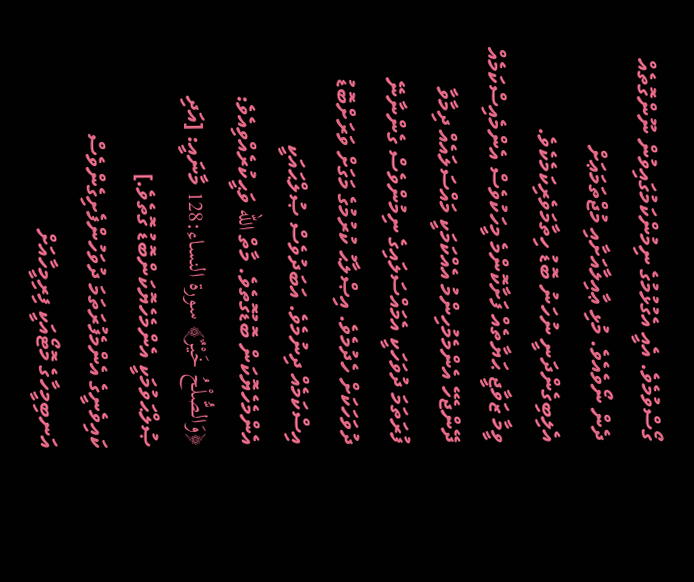ގޯސްވުމެވެ. އެއީ އެގުޅުމުގެ ނިމުންކަމުގައިވުން ނޫންގޮތެއް ދެން ނޯވެއެވެ. މުޅި ޢާއިލާއަށާއި މުޖްތަމަޢަށް އެލިބިގެންދަނީ ނުހަނު ބޮޑު ހިތާމަވެރިކަމެކެވެ.
ވީމާ ޒަވާޖީ ޙަޔާތެއް ފަށާކޮންމެ މީހަކުވެސް އެންމެއިސްކަމެއް ދޭންޖެހޭ އެންމެމުހިންމު އެއްކަމަކީ މައްސަލައެއް ދިމާވާ ފުރަތަމަ ދުވަހަކީ އެމައްސަލައިގެ ނިމުންވެސް ގެންނާނޭ ދުވަހަކަށް ހެދުމެވެ. އިޞްލާޙު ކުރުމުގެ މަގަށް ވަރަށްބޮޑު އިސްކަމެއް ދިނުމެވެ. އަބަދުވެސް ޞުލްޙައަކީ އެންމެހެޔޮކަން ބޮޑުގޮތެވެ. މާތް الله ވަޙީކުރެއްވިއެވެ: ﴿وَالصُّلْحُ خَيْرٌ﴾ سورة النساء:128 މާނައީ: [އަދި ޞުލްޙަވުމަކީ އެންމެހެޔޮކަންބޮޑު ގޮތެވެ.]
ކައިވެނީގެ އެންމެފުރަތަމަ ދުވަހުންފެށިގެންވެސް އަނބިމީހާގެ މޮޓޯއަކީ ފިރިމީހާއަށް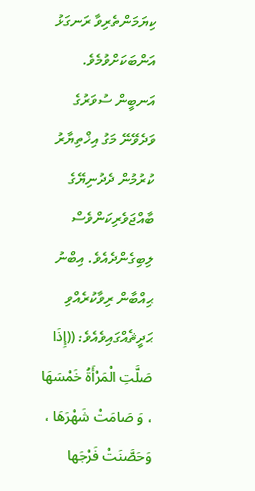ކިޔަމަންތެރިވާ ރަނގަޅު އަންބަކަށްވުމެވެ. އަނބީން ސުވަރުގެ ވަދެވޭނޭ މަގު އިޚްތިޔާރު ކުރުމުން ދެދުނިޔޭގެ ބާއްޖަވެރިކަންވެސް ލިބިގެންދެއެވެ. އިބްނު ޙިއްބާން ރިވާކުރެއްވި ޙަދީޘެއްގައިވެއެވެ: ((إِذَا صَلَّتِ الْمَرْأَةُ خَمْسَهَا ، وَ صَامَتْ شَهْرَهَا ، وَحَصَّنَتْ فَرْجَها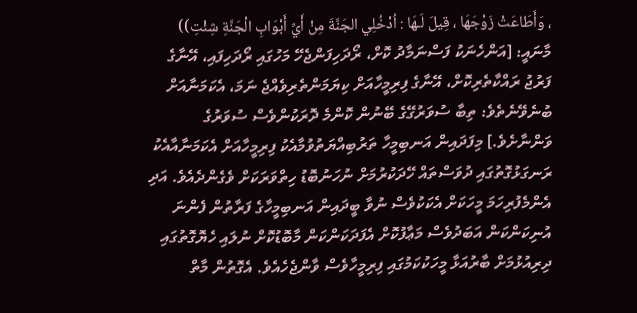، وَأَطَاعَتْ زَوْجَهَا ، قِيلَ لَـهَا : اُدْخُلِي الجَنَّةَ مِنْ أَيِّ أَبْوَابِ الْجَنَّةِ شِئْتِ)) މާނައީ: [އަންހެނަކު ފަސްނަމާދު ކޮށް، ރޯދަހިފަންޖެހޭ މަހުގައި ރޯދަހިފައި، އޭނާގެ ފަރުޖު ރައްކާތެރިކޮށް، އޭނާގެ ފިރިމީހާއަށް ކިޔަމަންތެރިވެއްޖެ ނަމަ، އެކަމަނާއަށް ބުނެވޭނެތެވެ: ތިބާ ސުވަރުގޭގެ ބޭނުން ކޮންމެ ދޮރަކުންވެސް ސުވަރުގެ ވަންނާށެވެ.] މިފަދައިން އަނބިމީހާ ތަރުބިއްޔަތުވުމާއެކު ފިރިމީހާއަށް އެކަމަނާއާއެކު ރަނގަޅުގޮތުގައި ދުވަސްތައް ހޭދަކުރުމަށް ނުހަނުބޮޑު ހިތްވަރަކަށް ވެގެންދެއެވެ. އަދި އެންމެފުރިހަމަ މީހަކަށް އެކަކުވެސް ނުވާ ބީދައިން އަނބިމީހާގެ ފަރާތުން ފެންނަ އުނިކަންކަން އަބަދުވެސް މަޢާފުކޮށް އެފަދަކަންކަން މާބޮޑުކޮށް ނުލައި ހެޔޮގޮތުގައި ދިރިއުޅުމަށް ބާރުއަޅާ މީހަކުކަމުގައި ފިރިމީހާވެސް ވާންޖެހެއެވެ. އެގޮތުން މާތް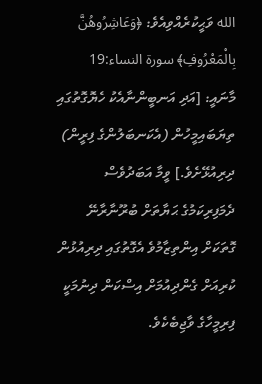الله ވަޙީކުރެއްވިއެވެ: ﴿وَعَاشِرُوهُنَّ بِالْمَعْرُوفِ﴾ سورة النساء:19 މާނައީ: [އަދި އަނބީންނާއެކު ހެޔޮގޮތުގައި ތިޔަބައިމީހުން (އެކަނބަލުންގެ ފިރީން) ދިރިއުޅޭށެވެ.] ވީމާ އަބަދުވެސް ދެމަފިރިކަމުގެ ޙަޔާތަށް ބުރޫނާރާނޭ ގޮތަކަށް އިންތިޒާމުވެ އެގޮތުގައި ދިރިއުޅުން ކުރިއަށް ގެންދިއުމަށް އިސްކަން ދިނުމަކީ ފިރިމީހާގެ ވާޖިބެކެވެ.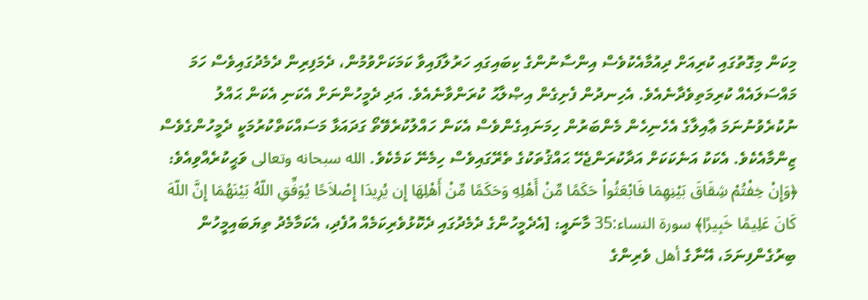މިކަން މިގޮތުގައި ކުރިއަށް ދިއުމާއެކުވެސް އިންސާނުންގެ ކިބައިގައި ހަރުލާފައިވާ ކަމަކަށްވުމުން، ދެމަފިރިން ދެމެދުގައިވެސް ހަމަ މައްސަލައެއް ކުރިމަތިވެދާނެއެވެ. އެހިނދުން ފެށިގެން އިޞްލާޙު ކުރަންވާނެއެވެ. އަދި ދެމީހުންނަށް އެކަނި އެކަން ޙައްލު ނުކުރެވުނުނަމަ ޢާއިލާގެ އެހެނިހެން މެންބަރުން ހިމަނައިގެންވެސް އެކަން ހައްލުކުރެވޭތޯ ގަދައަޅާ މަސައްކަތްކުރުމަކީ ދެމީހުންގެވެސް ޒިންމާއެކެވެ. އެކަކު އަނެކަކަށް އަދާކުރަންޖެހޭ ޙައްޤުތަކުގެ ތެރޭގައިވެސް ހިމެނޭ ކަމެކެވެ. الله سبحانه وتعالى ވަޙީކުރެއްވިއެވެ: ﴿وَإِنْ خِفْتُمْ شِقَاقَ بَيْنِهِمَا فَابْعَثُواْ حَكَمًا مِّنْ أَهْلِهِ وَحَكَمًا مِّنْ أَهْلِهَا إِن يُرِيدَا إِصْلاَحًا يُوَفِّقِ اللّهُ بَيْنَهُمَا إِنَّ اللّهَ كَانَ عَلِيمًا خَبِيرًا﴾ سورة النساء:35 މާނައީ: [އެދެމީހުންގެ ދެމެދުގައި ދެކޮޅުވެރިކަމެއް އުފެދި، އެކަމާމެދު ތިޔަބައިމީހުން ބިރުގެންފިނަމަ، އޭނާގެ أهل ވެރިންގެ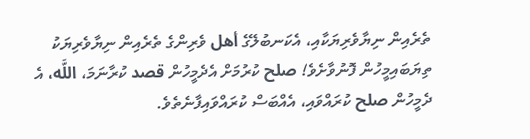ތެރެއިން ނިޔާވެރިޔަކާއި، އެކަނބުލޭގެ أهل ވެރިންގެ ތެރެއިން ނިޔާވެރިޔަކު ތިޔަބައިމީހުން ފޮނުވާށެވެ! صلح ކުރުމަށް އެދެމީހުން قصد ކުރާނަމަ، اللَّه، އެ ދެމީހުން صلح ކުރައްވައި، އެއްބަސް ކުރައްވައިފާނެތެވެ.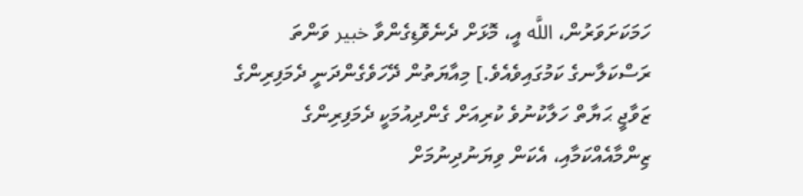ހަމަކަށަވަރުން، اللَّه އީ، މޮޅަށް ދެނެވޮޑިގެންވާ خبير ވަންތަ ރަސްކަލާނގެ ކަމުގައިވެއެވެ.] މިއާޔަތުން ދޭހަވެގެންދަނީ ދެމަފިރިންގެ ޒަވާޖީ ޙަޔާތް ހަލާކުނުވެ ކުރިއަށް ގެންދިއުމަކީ ދެމަފިރިންގެ ޒިންމާއެއްކަމާއި، އެކަން ވިޔަނުދިނުމަށް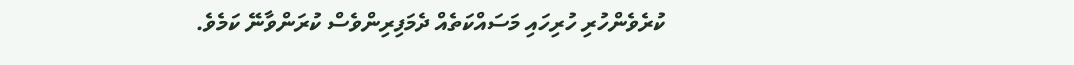ކުރެވެންހުރި ހުރިހައި މަސައްކަތެއް ދެމަފިރިންވެސް ކުރަންވާނޭ ކަމެވެ.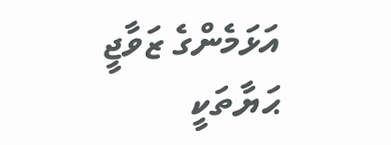އަޅަމެންގެ ޒަވާޖީ ޙަޔާތަކީ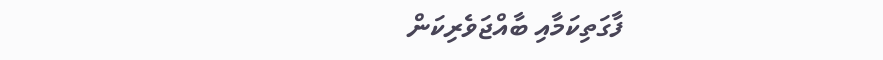ފާގަތިކަމާއި ބާއްޖަވެރިކަން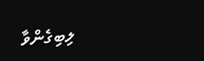ލިބިގެންވާ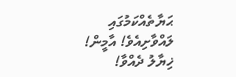ޙަޔާތެއްކަމުގައި ލައްވާށިއެވެ! އާމީން!
ޚިޔާލު ދެއްވާ!